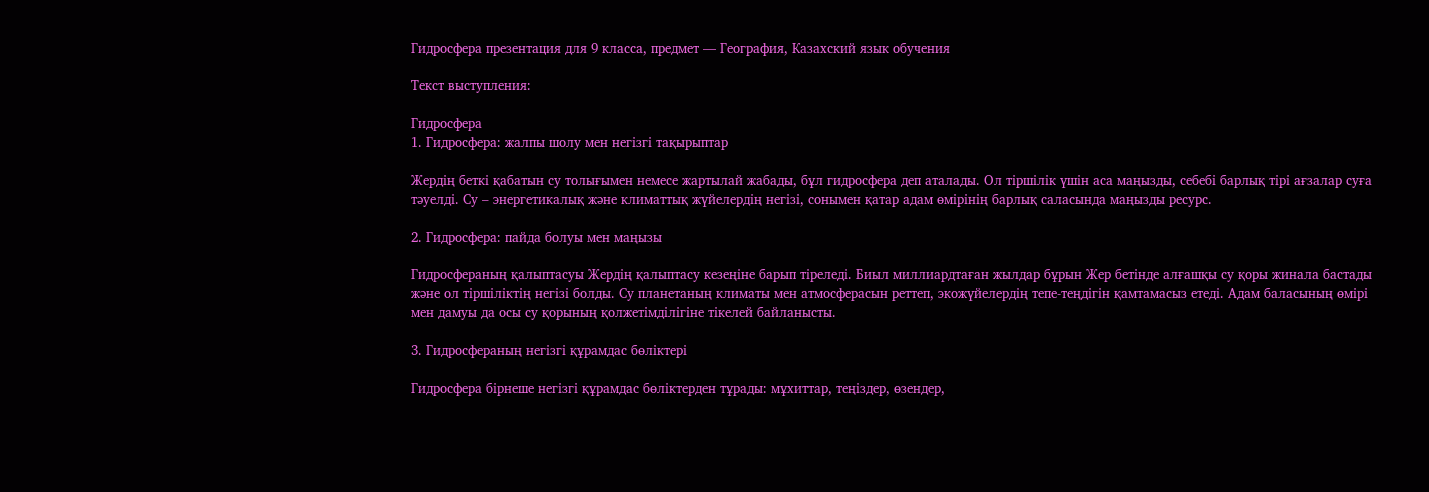Гидросфера презентация для 9 класса, предмет — География, Казахский язык обучения

Текст выступления:

Гидросфера
1. Гидросфера: жалпы шолу мен негізгі тақырыптар

Жердің беткі қабатын су толығымен немесе жартылай жабады, бұл гидросфера деп аталады. Ол тіршілік үшін аса маңызды, себебі барлық тірі ағзалар суға тәуелді. Су – энергетикалық және климаттық жүйелердің негізі, сонымен қатар адам өмірінің барлық саласында маңызды ресурс.

2. Гидросфера: пайда болуы мен маңызы

Гидросфераның қалыптасуы Жердің қалыптасу кезеңіне барып тіреледі. Биыл миллиардтаған жылдар бұрын Жер бетінде алғашқы су қоры жинала бастады және ол тіршіліктің негізі болды. Су планетаның климаты мен атмосферасын реттеп, экожүйелердің тепе-теңдігін қамтамасыз етеді. Адам баласының өмірі мен дамуы да осы су қорының қолжетімділігіне тікелей байланысты.

3. Гидросфераның негізгі құрамдас бөліктері

Гидросфера бірнеше негізгі құрамдас бөліктерден тұрады: мұхиттар, теңіздер, өзендер,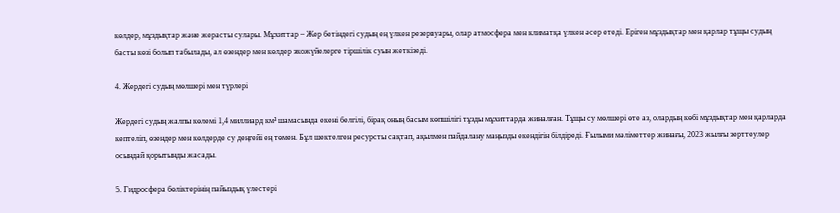көлдер, мұздықтар және жерасты сулары. Мұхиттар – Жер бетіндегі судың ең үлкен резервуары, олар атмосфера мен климатқа үлкен әсер етеді. Еріген мұздықтар мен қарлар тұщы судың басты көзі болып табылады, ал өзендер мен көлдер экожүйелерге тіршілік суын жеткізеді.

4. Жердегі судың мөлшері мен түрлері

Жердегі судың жалпы көлемі 1,4 миллиард км³ шамасында екені белгілі, бірақ оның басым көпшілігі тұзды мұхиттарда жиналған. Тұщы су мөлшері өте аз, олардың көбі мұздықтар мен қарларда кептеліп, өзендер мен көлдерде су деңгейі ең төмен. Бұл шектелген ресурсты сақтап, ақылмен пайдалану маңызды екендігін білдіреді. Ғылыми мәліметтер жинағы, 2023 жылғы зерттеулер осындай қорытынды жасады.

5. Гидросфера бөліктерінің пайыздық үлестері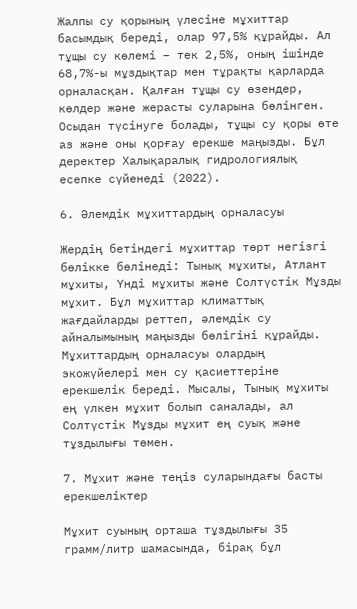Жалпы су қорының үлесіне мұхиттар басымдық береді, олар 97,5% құрайды. Ал тұщы су көлемі – тек 2,5%, оның ішінде 68,7%-ы мұздықтар мен тұрақты қарларда орналасқан. Қалған тұщы су өзендер, көлдер және жерасты суларына бөлінген. Осыдан түсінуге болады, тұщы су қоры өте аз және оны қорғау ерекше маңызды. Бұл деректер Халықаралық гидрологиялық есепке сүйенеді (2022).

6. Әлемдік мұхиттардың орналасуы

Жердің бетіндегі мұхиттар төрт негізгі бөлікке бөлінеді: Тынық мұхиты, Атлант мұхиты, Үнді мұхиты және Солтүстік Мұзды мұхит. Бұл мұхиттар климаттық жағдайларды реттеп, әлемдік су айналымының маңызды бөлігіні құрайды. Мұхиттардың орналасуы олардың экожүйелері мен су қасиеттеріне ерекшелік береді. Мысалы, Тынық мұхиты ең үлкен мұхит болып саналады, ал Солтүстік Мұзды мұхит ең суық және тұздылығы төмен.

7. Мұхит және теңіз суларындағы басты ерекшеліктер

Мұхит суының орташа тұздылығы 35 грамм/литр шамасында, бірақ бұл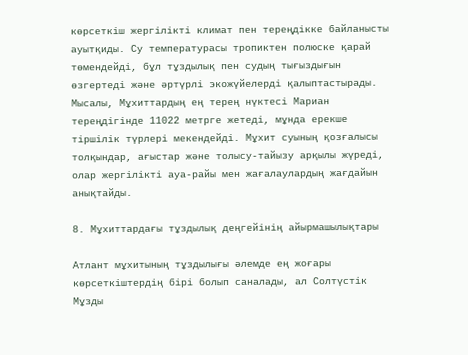көрсеткіш жергілікті климат пен тереңдікке байланысты ауытқиды. Су температурасы тропиктен полюске қарай төмендейді, бұл тұздылық пен судың тығыздығын өзгертеді және әртүрлі экожүйелерді қалыптастырады. Мысалы, Мұхиттардың ең терең нүктесі Мариан тереңдігінде 11022 метрге жетеді, мұнда ерекше тіршілік түрлері мекендейді. Мұхит суының қозғалысы толқындар, ағыстар және толысу-тайызу арқылы жүреді, олар жергілікті ауа-райы мен жағалаулардың жағдайын анықтайды.

8. Мұхиттардағы тұздылық деңгейінің айырмашылықтары

Атлант мұхитының тұздылығы әлемде ең жоғары көрсеткіштердің бірі болып саналады, ал Солтүстік Мұзды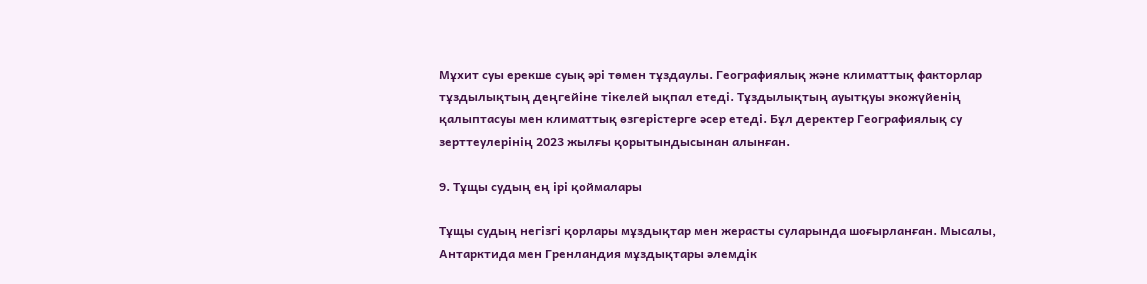Мұхит суы ерекше суық әрі төмен тұздаулы. Географиялық және климаттық факторлар тұздылықтың деңгейіне тікелей ықпал етеді. Тұздылықтың ауытқуы экожүйенің қалыптасуы мен климаттық өзгерістерге әсер етеді. Бұл деректер Географиялық су зерттеулерінің 2023 жылғы қорытындысынан алынған.

9. Тұщы судың ең ірі қоймалары

Тұщы судың негізгі қорлары мұздықтар мен жерасты суларында шоғырланған. Мысалы, Антарктида мен Гренландия мұздықтары әлемдік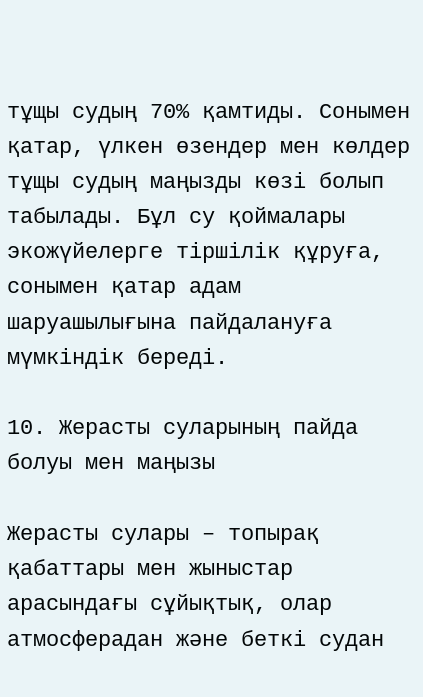тұщы судың 70% қамтиды. Сонымен қатар, үлкен өзендер мен көлдер тұщы судың маңызды көзі болып табылады. Бұл су қоймалары экожүйелерге тіршілік құруға, сонымен қатар адам шаруашылығына пайдалануға мүмкіндік береді.

10. Жерасты суларының пайда болуы мен маңызы

Жерасты сулары – топырақ қабаттары мен жыныстар арасындағы сұйықтық, олар атмосферадан және беткі судан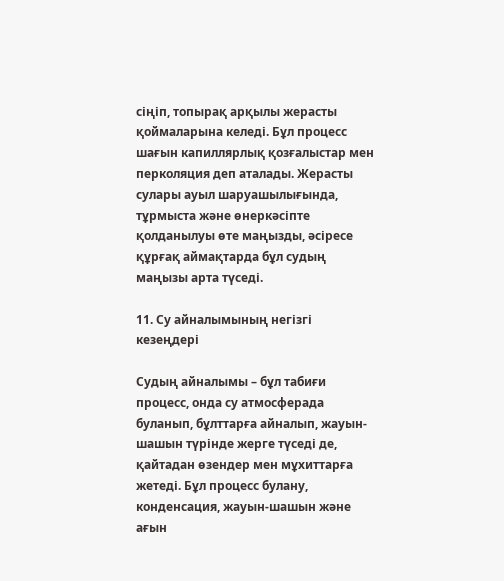сіңіп, топырақ арқылы жерасты қоймаларына келеді. Бұл процесс шағын капиллярлық қозғалыстар мен перколяция деп аталады. Жерасты сулары ауыл шаруашылығында, тұрмыста және өнеркәсіпте қолданылуы өте маңызды, әсіресе құрғақ аймақтарда бұл судың маңызы арта түседі.

11. Су айналымының негізгі кезеңдері

Судың айналымы – бұл табиғи процесс, онда су атмосферада буланып, бұлттарға айналып, жауын-шашын түрінде жерге түседі де, қайтадан өзендер мен мұхиттарға жетеді. Бұл процесс булану, конденсация, жауын-шашын және ағын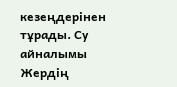кезеңдерінен тұрады. Су айналымы Жердің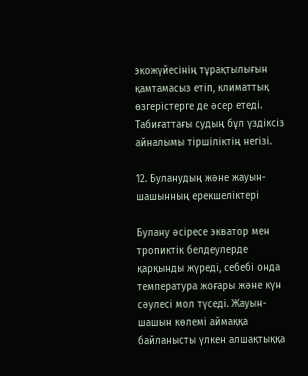экожүйесінің тұрақтылығын қамтамасыз етіп, климаттық өзгерістерге де әсер етеді. Табиғаттағы судың бұл үздіксіз айналымы тіршіліктің негізі.

12. Буланудың және жауын-шашынның ерекшеліктері

Булану әсіресе экватор мен тропиктік белдеулерде қарқынды жүреді, себебі онда температура жоғары және күн сәулесі мол түседі. Жауын-шашын көлемі аймаққа байланысты үлкен алшақтыққа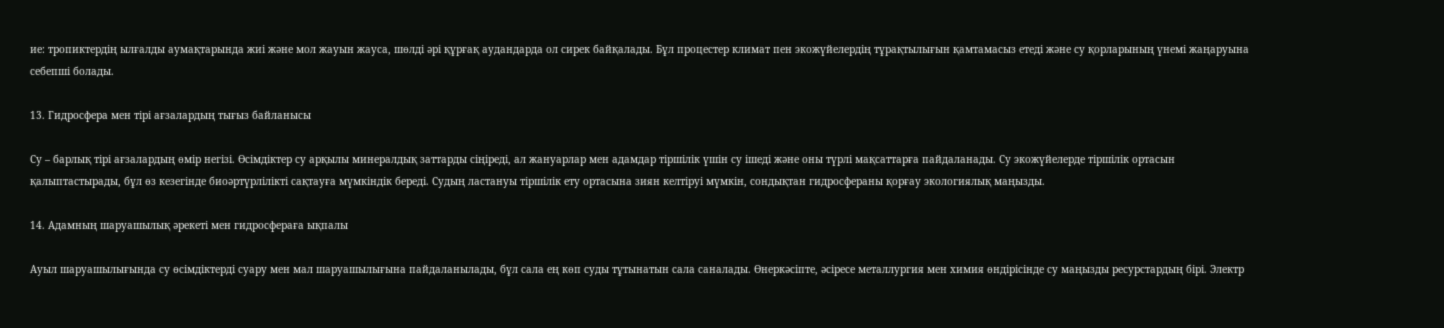ие: тропиктердің ылғалды аумақтарында жиі және мол жауын жауса, шөлді әрі құрғақ аудандарда ол сирек байқалады. Бұл процестер климат пен экожүйелердің тұрақтылығын қамтамасыз етеді және су қорларының үнемі жаңаруына себепші болады.

13. Гидросфера мен тірі ағзалардың тығыз байланысы

Су – барлық тірі ағзалардың өмір негізі. Өсімдіктер су арқылы минералдық заттарды сіңіреді, ал жануарлар мен адамдар тіршілік үшін су ішеді және оны түрлі мақсаттарға пайдаланады. Су экожүйелерде тіршілік ортасын қалыптастырады, бұл өз кезегінде биоәртүрлілікті сақтауға мүмкіндік береді. Судың ластануы тіршілік ету ортасына зиян келтіруі мүмкін, сондықтан гидросфераны қорғау экологиялық маңызды.

14. Адамның шаруашылық әрекеті мен гидросфераға ықпалы

Ауыл шаруашылығында су өсімдіктерді суару мен мал шаруашылығына пайдаланылады, бұл сала ең көп суды тұтынатын сала саналады. Өнеркәсіпте, әсіресе металлургия мен химия өндірісінде су маңызды ресурстардың бірі. Электр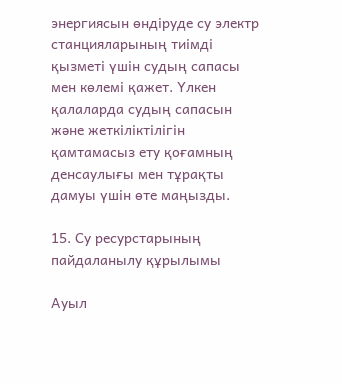энергиясын өндіруде су электр станцияларының тиімді қызметі үшін судың сапасы мен көлемі қажет. Үлкен қалаларда судың сапасын және жеткіліктілігін қамтамасыз ету қоғамның денсаулығы мен тұрақты дамуы үшін өте маңызды.

15. Су ресурстарының пайдаланылу құрылымы

Ауыл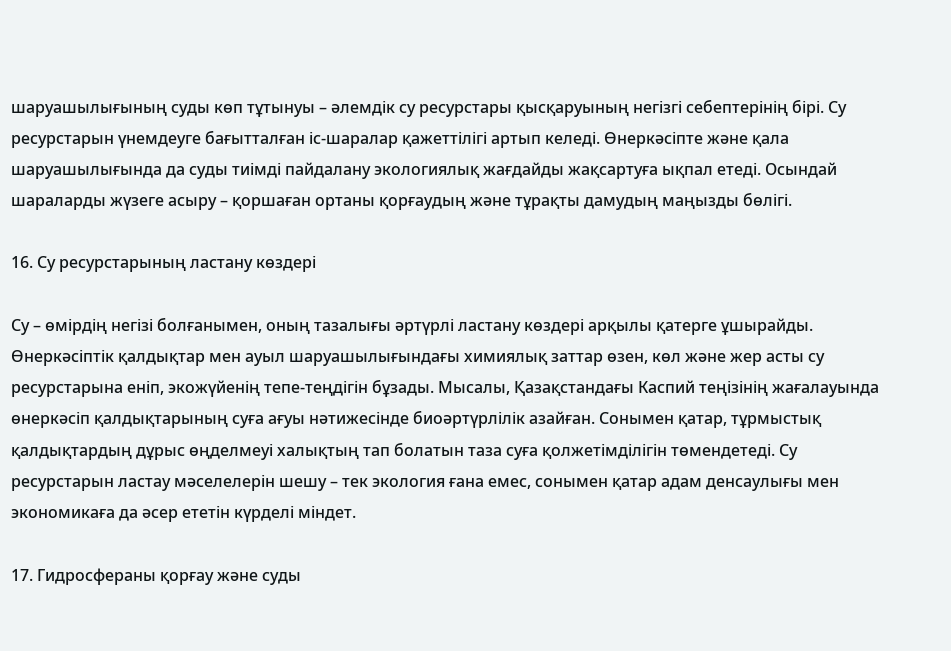шаруашылығының суды көп тұтынуы – әлемдік су ресурстары қысқаруының негізгі себептерінің бірі. Су ресурстарын үнемдеуге бағытталған іс-шаралар қажеттілігі артып келеді. Өнеркәсіпте және қала шаруашылығында да суды тиімді пайдалану экологиялық жағдайды жақсартуға ықпал етеді. Осындай шараларды жүзеге асыру – қоршаған ортаны қорғаудың және тұрақты дамудың маңызды бөлігі.

16. Су ресурстарының ластану көздері

Су – өмірдің негізі болғанымен, оның тазалығы әртүрлі ластану көздері арқылы қатерге ұшырайды. Өнеркәсіптік қалдықтар мен ауыл шаруашылығындағы химиялық заттар өзен, көл және жер асты су ресурстарына еніп, экожүйенің тепе-теңдігін бұзады. Мысалы, Қазақстандағы Каспий теңізінің жағалауында өнеркәсіп қалдықтарының суға ағуы нәтижесінде биоәртүрлілік азайған. Сонымен қатар, тұрмыстық қалдықтардың дұрыс өңделмеуі халықтың тап болатын таза суға қолжетімділігін төмендетеді. Су ресурстарын ластау мәселелерін шешу – тек экология ғана емес, сонымен қатар адам денсаулығы мен экономикаға да әсер ететін күрделі міндет.

17. Гидросфераны қорғау және суды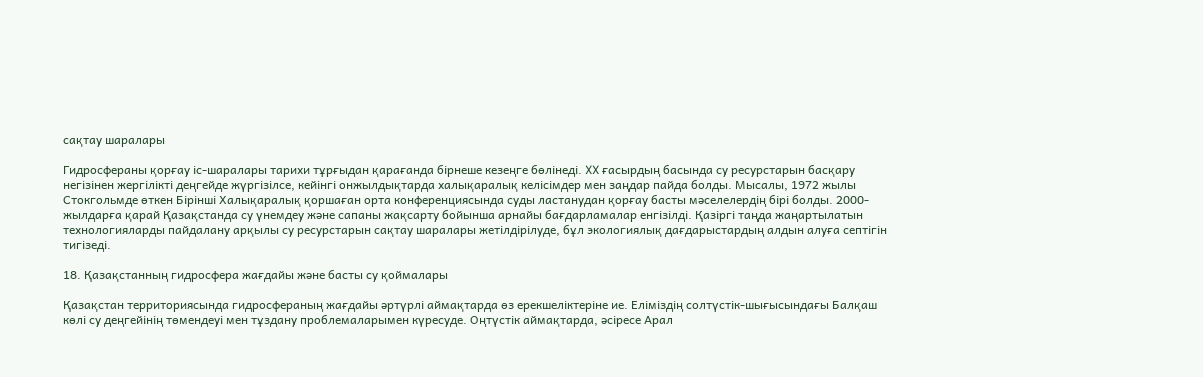сақтау шаралары

Гидросфераны қорғау іс-шаралары тарихи тұрғыдан қарағанда бірнеше кезеңге бөлінеді. XX ғасырдың басында су ресурстарын басқару негізінен жергілікті деңгейде жүргізілсе, кейінгі онжылдықтарда халықаралық келісімдер мен заңдар пайда болды. Мысалы, 1972 жылы Стокгольмде өткен Бірінші Халықаралық қоршаған орта конференциясында суды ластанудан қорғау басты мәселелердің бірі болды. 2000-жылдарға қарай Қазақстанда су үнемдеу және сапаны жақсарту бойынша арнайы бағдарламалар енгізілді. Қазіргі таңда жаңартылатын технологияларды пайдалану арқылы су ресурстарын сақтау шаралары жетілдірілуде, бұл экологиялық дағдарыстардың алдын алуға септігін тигізеді.

18. Қазақстанның гидросфера жағдайы және басты су қоймалары

Қазақстан территориясында гидросфераның жағдайы әртүрлі аймақтарда өз ерекшеліктеріне ие. Еліміздің солтүстік-шығысындағы Балқаш көлі су деңгейінің төмендеуі мен тұздану проблемаларымен күресуде. Оңтүстік аймақтарда, әсіресе Арал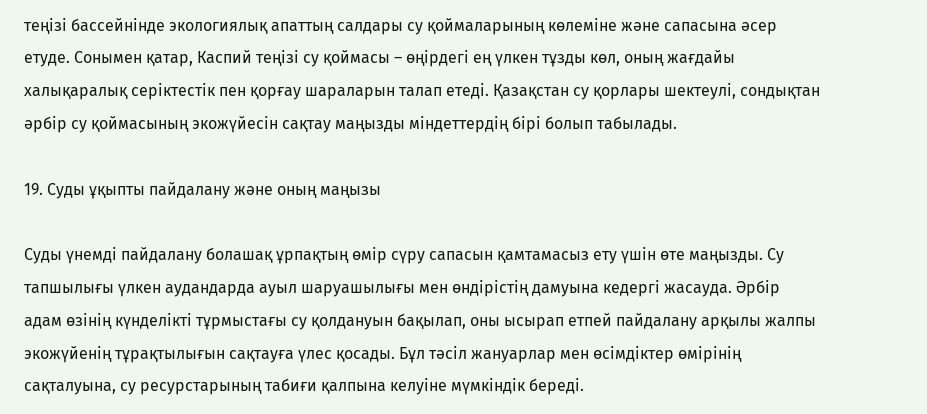теңізі бассейнінде экологиялық апаттың салдары су қоймаларының көлеміне және сапасына әсер етуде. Сонымен қатар, Каспий теңізі су қоймасы – өңірдегі ең үлкен тұзды көл, оның жағдайы халықаралық серіктестік пен қорғау шараларын талап етеді. Қазақстан су қорлары шектеулі, сондықтан әрбір су қоймасының экожүйесін сақтау маңызды міндеттердің бірі болып табылады.

19. Суды ұқыпты пайдалану және оның маңызы

Суды үнемді пайдалану болашақ ұрпақтың өмір сүру сапасын қамтамасыз ету үшін өте маңызды. Су тапшылығы үлкен аудандарда ауыл шаруашылығы мен өндірістің дамуына кедергі жасауда. Әрбір адам өзінің күнделікті тұрмыстағы су қолдануын бақылап, оны ысырап етпей пайдалану арқылы жалпы экожүйенің тұрақтылығын сақтауға үлес қосады. Бұл тәсіл жануарлар мен өсімдіктер өмірінің сақталуына, су ресурстарының табиғи қалпына келуіне мүмкіндік береді.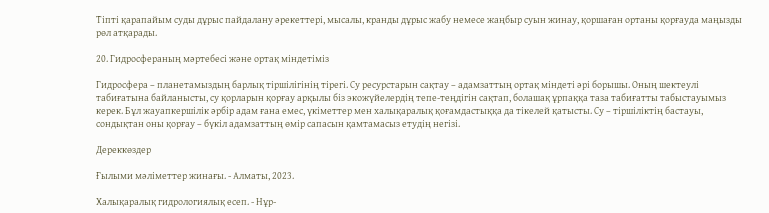Тіпті қарапайым суды дұрыс пайдалану әрекеттері, мысалы, кранды дұрыс жабу немесе жаңбыр суын жинау, қоршаған ортаны қорғауда маңызды рөл атқарады.

20. Гидросфераның мәртебесі және ортақ міндетіміз

Гидросфера – планетамыздың барлық тіршілігінің тірегі. Су ресурстарын сақтау – адамзаттың ортақ міндеті әрі борышы. Оның шектеулі табиғатына байланысты, су қорларын қорғау арқылы біз экожүйелердің тепе-теңдігін сақтап, болашақ ұрпаққа таза табиғатты табыстауымыз керек. Бұл жауапкершілік әрбір адам ғана емес, үкіметтер мен халықаралық қоғамдастыққа да тікелей қатысты. Су – тіршіліктің бастауы, сондықтан оны қорғау – бүкіл адамзаттың өмір сапасын қамтамасыз етудің негізі.

Дереккөздер

Ғылыми мәліметтер жинағы. - Алматы, 2023.

Халықаралық гидрологиялық есеп. - Нұр-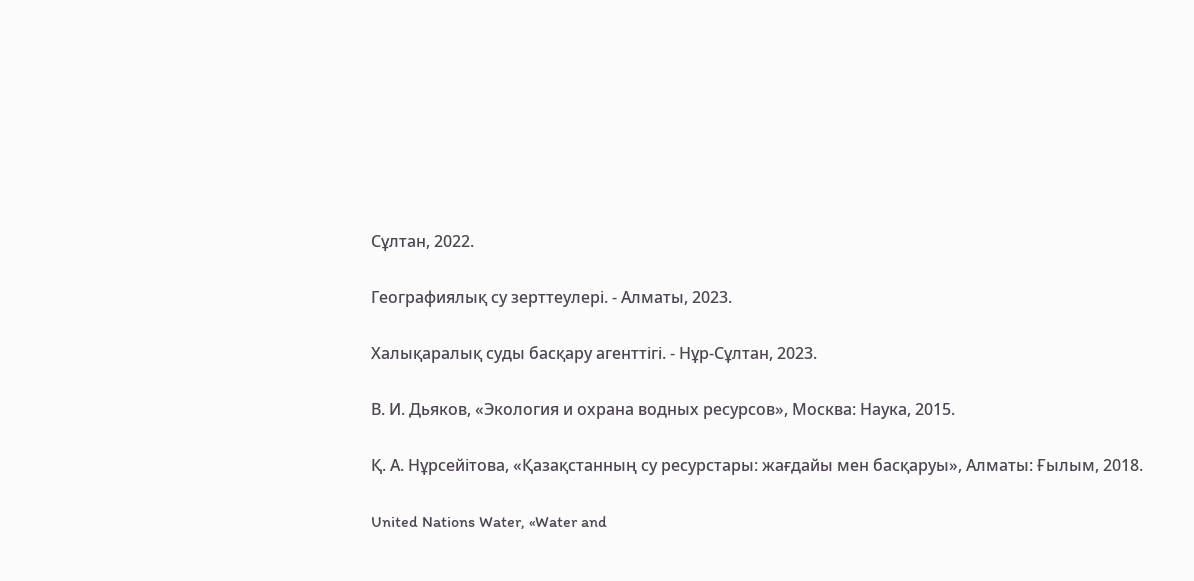Сұлтан, 2022.

Географиялық су зерттеулері. - Алматы, 2023.

Халықаралық суды басқару агенттігі. - Нұр-Сұлтан, 2023.

В. И. Дьяков, «Экология и охрана водных ресурсов», Москва: Наука, 2015.

Қ. А. Нұрсейітова, «Қазақстанның су ресурстары: жағдайы мен басқаруы», Алматы: Ғылым, 2018.

United Nations Water, «Water and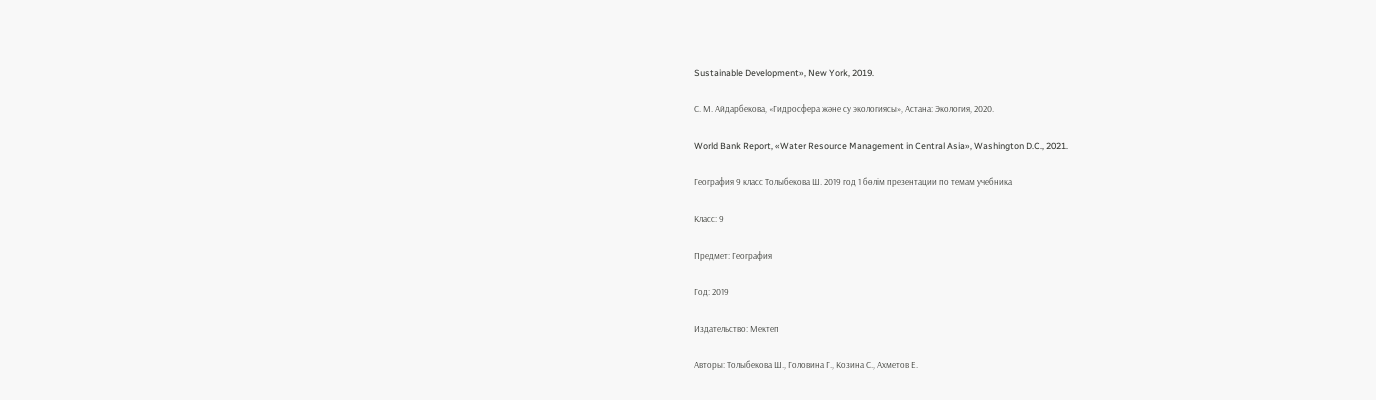Sustainable Development», New York, 2019.

С. М. Айдарбекова, «Гидросфера және су экологиясы», Астана: Экология, 2020.

World Bank Report, «Water Resource Management in Central Asia», Washington D.C., 2021.

География 9 класс Толыбекова Ш. 2019 год 1 бөлім презентации по темам учебника

Класс: 9

Предмет: География

Год: 2019

Издательство: Мектеп

Авторы: Толыбекова Ш., Головина Г., Козина С., Ахметов Е.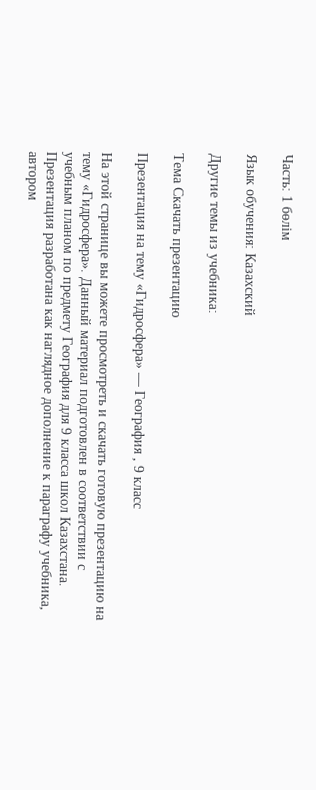Часть: 1 бөлім

Язык обучения: Казахский

Другие темы из учебника:

Тема Скачать презентацию

Презентация на тему «Гидросфера» — География , 9 класс

На этой странице вы можете просмотреть и скачать готовую презентацию на тему «Гидросфера». Данный материал подготовлен в соответствии с учебным планом по предмету География для 9 класса школ Казахстана. Презентация разработана как наглядное дополнение к параграфу учебника, автором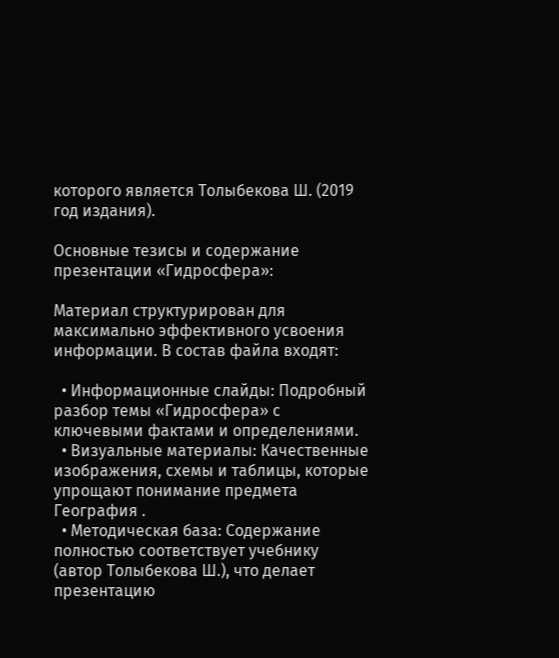которого является Толыбекова Ш. (2019 год издания).

Основные тезисы и содержание презентации «Гидросфера»:

Материал структурирован для максимально эффективного усвоения информации. В состав файла входят:

  • Информационные слайды: Подробный разбор темы «Гидросфера» с ключевыми фактами и определениями.
  • Визуальные материалы: Качественные изображения, схемы и таблицы, которые упрощают понимание предмета География .
  • Методическая база: Содержание полностью соответствует учебнику (автор Толыбекова Ш.), что делает презентацию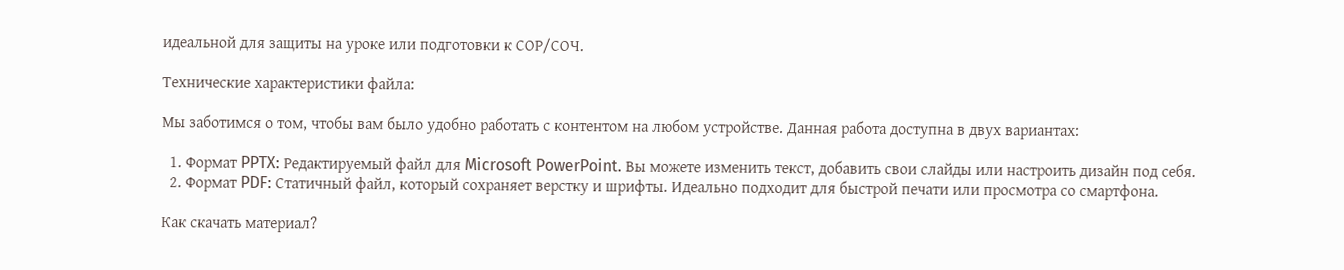идеальной для защиты на уроке или подготовки к СОР/СОЧ.

Технические характеристики файла:

Мы заботимся о том, чтобы вам было удобно работать с контентом на любом устройстве. Данная работа доступна в двух вариантах:

  1. Формат PPTX: Редактируемый файл для Microsoft PowerPoint. Вы можете изменить текст, добавить свои слайды или настроить дизайн под себя.
  2. Формат PDF: Статичный файл, который сохраняет верстку и шрифты. Идеально подходит для быстрой печати или просмотра со смартфона.

Как скачать материал?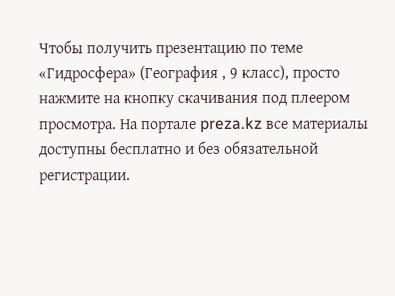Чтобы получить презентацию по теме «Гидросфера» (География , 9 класс), просто нажмите на кнопку скачивания под плеером просмотра. На портале preza.kz все материалы доступны бесплатно и без обязательной регистрации.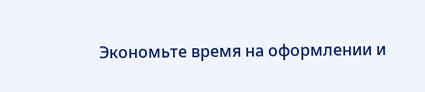Экономьте время на оформлении и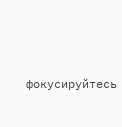фокусируйтесь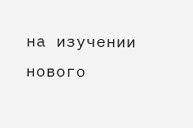на изучении нового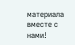материала вместе с нами!